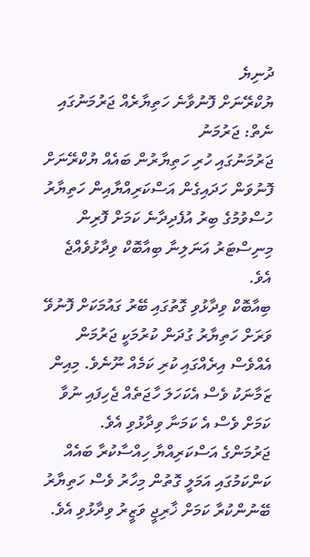ދުނިޔެ
ޔުކްރޭނަށް ފޮނުވާނެ ހަތިޔާރެއް ޖަރުމަނުގައި ނެތް: ޖަރުމަނު
ޖަރުމަނުގައި ހުރި ހަތިޔާރުން ބައެއް ޔުކްރޭނަށް ފޮނުވަން ހަދައިގެން އަސްކަރިއްޔާއިން ހަތިޔާރު ހުސްވުމުގެ ބިރު އުފެދިދާނެ ކަމަށް ފޮރިން މިނިސްޓަރު އަނަލިނާ ބިއާބޮކް ވިދާޅުވެއްޖެ އެވެ.
ބިއާބޮކް ވިދާޅުވި ގޮތުގައި ބޭރު ގައުމަކަށް ފޮނުވޭ ވަރަށް ހަތިޔާރު ގުދަން ކުރުމަކީ ޖަރުމަން އެއްވެސް އިރެއްގައި ކުރި ކަމެއް ނޫނެވެ. މިއިން ޒަމާނަކު ވެސް އެކަހަލަ ހާޖަތެއް ޖެހިފައި ނުވާ ކަމަށް ވެސް އެ ކަމަނާ ވިދާޅުވި އެވެ.
ޖަރުމަންގެ އަސްކަރިއްޔާ ހިއްސާކުރާ ބައެއް ކަންކަމުގައި އަމަލީ ގޮތުން މިހާރު ވެސް ހަތިޔާރު ބޭނުންކުރާ ކަމަށް ޚާރިޖީ ވަޒީރު ވިދާޅުވި އެވެ.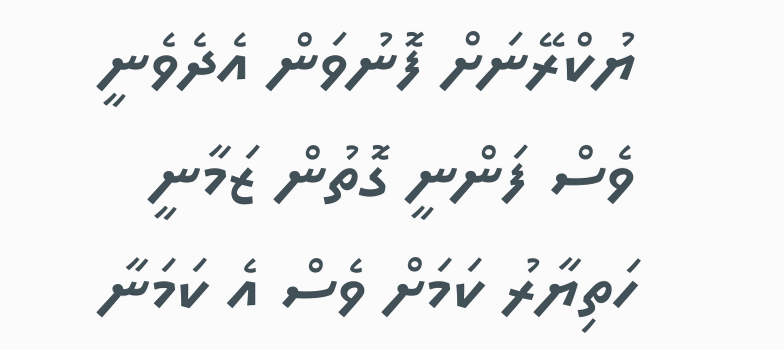ޔުކްރޭނަށް ފޮނުވަން އެދެވެނީ ވެސް ފަންނީ ގޮތުން ޒަމާނީ ހަތިޔާރު ކަމަށް ވެސް އެ ކަމަނާ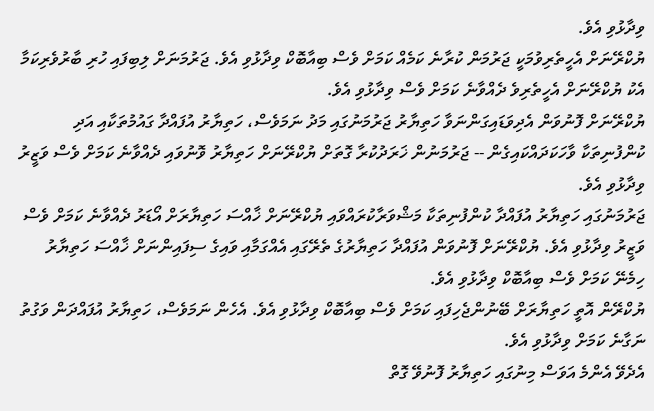ވިދާޅުވި އެވެ.
ޔުކްރޭނަށް އެހީތެރިވުމަކީ ޖަރުމަން ކުރާނެ ކަމެއް ކަމަށް ވެސް ބިއާބޮކް ވިދާޅުވި އެވެ. ޖަރުމަނަށް ލިބިފައި ހުރި ބާރުވެރިކަމާ އެކު ޔުކްރޭނަށް އެހީތެރިވެ ދެއްވާނެ ކަމަށް ވެސް ވިދާޅުވި އެވެ.
ޔުކްރޭނަށް ފޮނުވަން އެދިވަޑައިގަންނަވާ ހަތިޔާރު ޖަރުމަނުގައި މަދު ނަމަވެސް، ހަތިޔާރު އުފައްދާ ގައުމުތަކާއި އަދި ކުންފުނިތަކާ ވާހަކަދައްކައިގެން -- ޖަރުމަނުން ޚަރަދުކުރާ ގޮތަށް ޔުކްރޭނަށް ހަތިޔާރު ވޮނުވައި ދެއްވާނެ ކަމަށް ވެސް ވަޒީރު ވިދާޅުވި އެވެ.
ޖަރުމަނުގައި ހަތިޔާރު އުފައްދާ ކުންފުނިތަކާ މަޝްވަރާކުރައްވައި ޔުކްރޭނަށް ޚާއްސަ ހަތިޔާރަށް އޯޑަރު ދެއްވާނެ ކަމަށް ވެސް ވަޒީރު ވިދާޅުވި އެވެ. ޔުކްރޭނަށް ފޮނުވަން އުފައްދާ ހަތިޔާރުގެ ތެރޭގައި އެއްގަމާއި ވައިގެ ސިފައިންނަށް ޚާއްސަ ހަތިޔާރު ހިމެނޭ ކަމަށް ވެސް ބިއާބޮކް ވިދާޅުވި އެވެ.
ޔުކްރޭން އޮތީ ހަތިޔާރަށް ބޭނުންޖެހިފައި ކަމަށް ވެސް ބިއާބޮކް ވިދާޅުވި އެވެ. އެހެން ނަމަވެސް، ހަތިޔާރު އުފައްދަން ވަގުތު ނަގާނެ ކަމަށް ވިދާޅުވި އެވެ.
އެދެވޭ އެންމެ އަވަސް މިނުގައި ހަތިޔާރު ފޮނުވޭ ގޮތް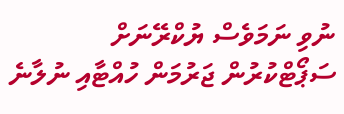ނުވި ނަމަވެސް ޔުކްރޭނަށް ސަޕޯޓްކުރުން ޖަރުމަން ހުއްޓާއި ނުލާނެ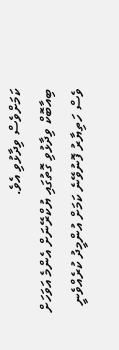ކަމަށްވެސް ވިދާޅުވި އެވެ.
ބިއާބޮކް ވިދާޅުވި ގޮތުގައި ޔުކްރޭނަށް އެންމެ އަވަހަށް ވެސް ހަތިޔާރު ފޮނުވޭނެ ކަމަށް އުންމީދު ކުރެއްވެނީ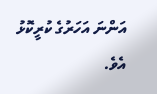އަންނަ އަހަރުގެ ކުރީކޮޅު އެވެ.